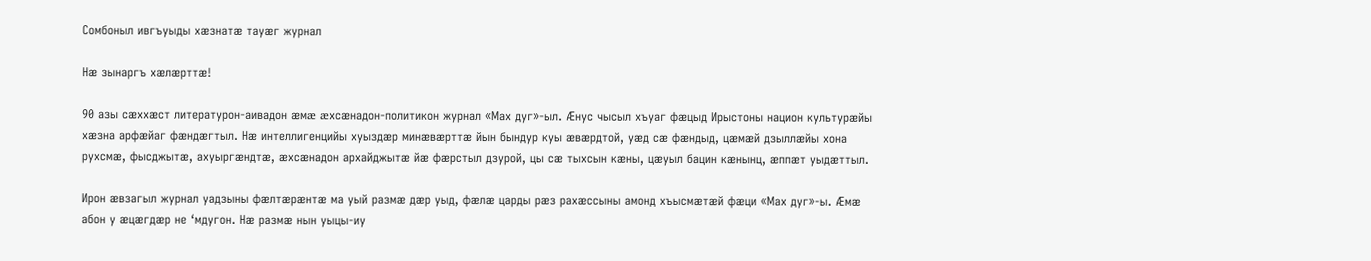Сомбоныл ивгъуыды хæзнатæ тауæг журнал

Нæ зынаргъ хæлæрттæ!

90 азы сæххæст литературон-аивадон æмæ æхсæнадон-политикон журнал «Мах дуг»-ыл. Æнус чысыл хъуаг фæцыд Ирыстоны национ культурæйы хæзна арфæйаг фæндæгтыл. Нæ интеллигенцийы хуыздæр минæвæрттæ йын бындур куы æвæрдтой, уæд сæ фæндыд, цæмæй дзыллæйы хона рухсмæ, фысджытæ, ахуыргæндтæ, æхсæнадон архайджытæ йæ фæрстыл дзурой, цы сæ тыхсын кæны, цæуыл бацин кæнынц, æппæт уыдæттыл.

Ирон æвзагыл журнал уадзыны фæлтæрæнтæ ма уый размæ дæр уыд, фæлæ царды рæз рахæссыны амонд хъысмæтæй фæци «Мах дуг»-ы. Æмæ абон у æцæгдæр не ‘мдугон. Нæ размæ нын уыцы-иу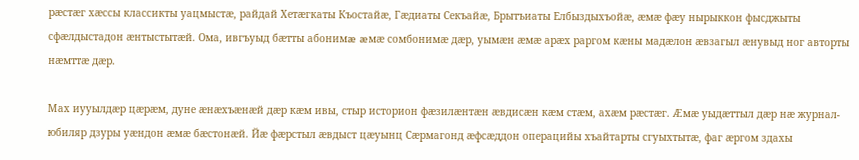рæстæг хæссы классикты уацмыстæ, райдай Хетæгкаты Къостайæ, Гæдиаты Секъайæ, Брытъиаты Елбыздыхъойæ, æмæ фæу нырыккон фысджыты сфæлдыстадон æнтыстытæй. Ома, ивгъуыд бæтты абонимæ æмæ сомбонимæ дæр, уымæн æмæ арæх раргом кæны мадæлон æвзагыл æнувыд ног авторты нæмттæ дæр.

Мах иууылдæр цæрæм, дуне æнæхъæнæй дæр кæм ивы, стыр историон фæзилæнтæн æвдисæн кæм стæм, ахæм рæстæг. Æмæ уыдæттыл дæр нæ журнал-юбиляр дзуры уæндон æмæ бæстонæй. Йæ фæрстыл æвдыст цæуынц Сæрмагонд æфсæддон операцийы хъайтарты сгуыхтытæ, фаг æргом здахы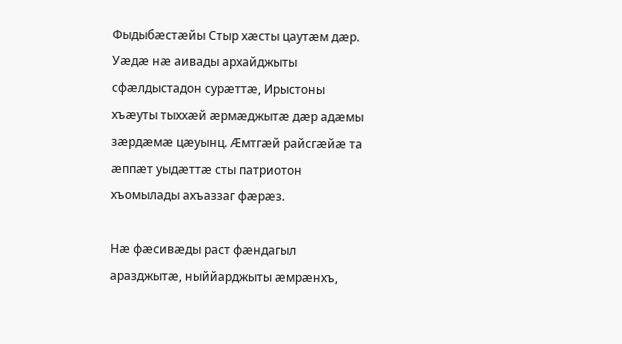Фыдыбæстæйы Стыр хæсты цаутæм дæр. Уæдæ нæ аивады архайджыты сфæлдыстадон сурæттæ, Ирыстоны хъæуты тыххæй æрмæджытæ дæр адæмы зæрдæмæ цæуынц. Æмтгæй райсгæйæ та æппæт уыдæттæ сты патриотон хъомылады ахъаззаг фæрæз.

Нæ фæсивæды раст фæндагыл аразджытæ, ныййарджыты æмрæнхъ,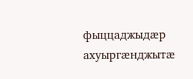фыццаджыдæр ахуыргæнджытæ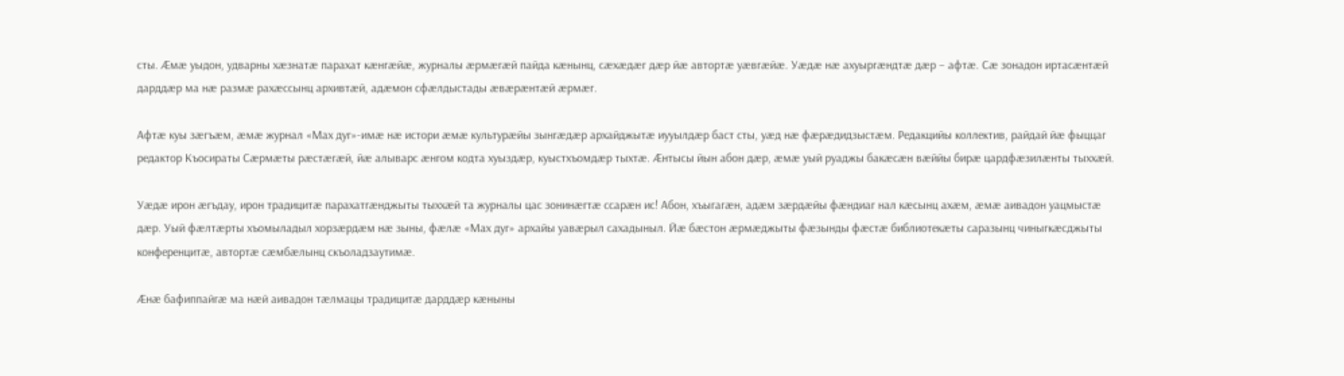сты. Æмæ уыдон, удварны хæзнатæ парахат кæнгæйæ, журналы æрмæгæй пайда кæнынц, сæхæдæг дæр йæ автортæ уæвгæйæ. Уæдæ нæ ахуыргæндтæ дæр – афтæ. Сæ зонадон иртасæнтæй дарддæр ма нæ размæ рахæссынц архивтæй, адæмон сфæлдыстады æвæрæнтæй æрмæг.

Афтæ куы зæгъæм, æмæ журнал «Мах дуг»-имæ нæ истори æмæ культурæйы зынгæдæр архайджытæ иууылдæр баст сты, уæд нæ фæрæдидзыстæм. Редакцийы коллектив, райдай йæ фыццаг редактор Къосираты Сæрмæты рæстæгæй, йæ алыварс æнгом кодта хуыздæр, куыстхъомдæр тыхтæ. Æнтысы йын абон дæр, æмæ уый руаджы бакæсæн вæййы бирæ цардфæзилæнты тыххæй.

Уæдæ ирон æгъдау, ирон традицитæ парахатгæнджыты тыххæй та журналы цас зонинæгтæ ссарæн ис! Абон, хъыгагæн, адæм зæрдæйы фæндиаг нал кæсынц ахæм, æмæ аивадон уацмыстæ дæр. Уый фæлтæрты хъомыладыл хорзæрдæм нæ зыны, фæлæ «Мах дуг» архайы уавæрыл сахадыныл. Йæ бæстон æрмæджыты фæзынды фæстæ библиотекæты саразынц чиныгкæсджыты конференцитæ, автортæ сæмбæлынц скъоладзаутимæ.

Æнæ бафиппайгæ ма нæй аивадон тæлмацы традицитæ дарддæр кæныны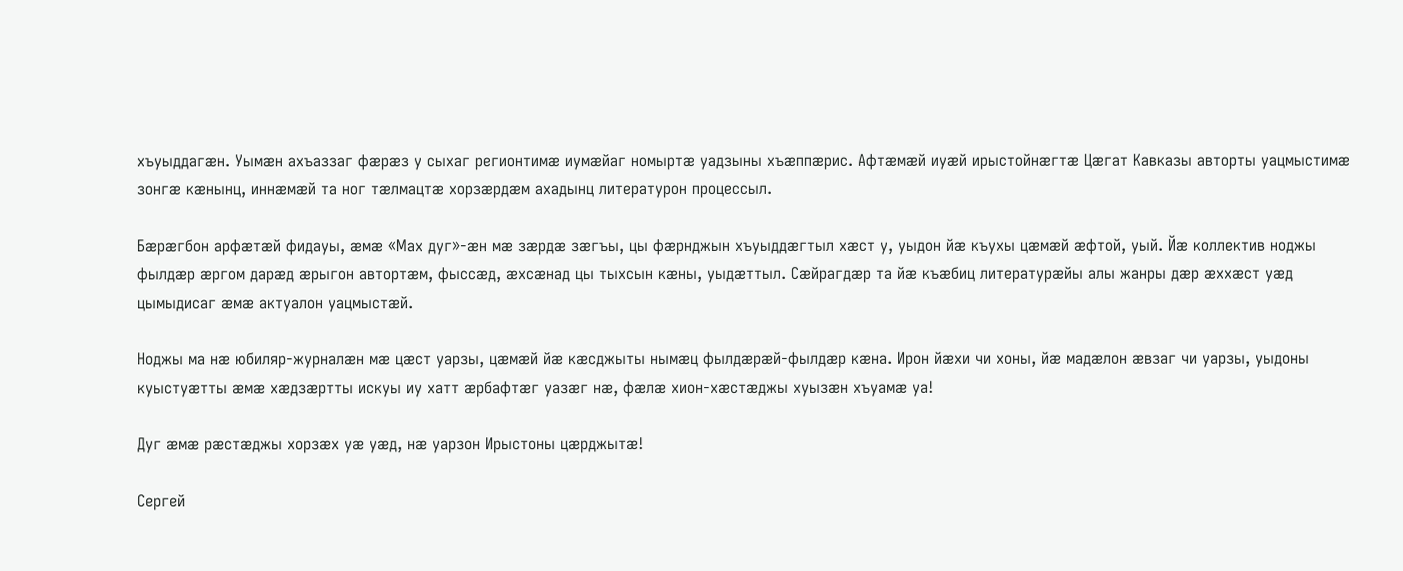хъуыддагæн. Уымæн ахъаззаг фæрæз у сыхаг регионтимæ иумæйаг номыртæ уадзыны хъæппæрис. Афтæмæй иуæй ирыстойнæгтæ Цæгат Кавказы авторты уацмыстимæ зонгæ кæнынц, иннæмæй та ног тæлмацтæ хорзæрдæм ахадынц литературон процессыл.

Бæрæгбон арфæтæй фидауы, æмæ «Мах дуг»-æн мæ зæрдæ зæгъы, цы фæрнджын хъуыддæгтыл хæст у, уыдон йæ къухы цæмæй æфтой, уый. Йæ коллектив ноджы фылдæр æргом дарæд æрыгон автортæм, фыссæд, æхсæнад цы тыхсын кæны, уыдæттыл. Сæйрагдæр та йæ къæбиц литературæйы алы жанры дæр æххæст уæд цымыдисаг æмæ актуалон уацмыстæй.

Ноджы ма нæ юбиляр-журналæн мæ цæст уарзы, цæмæй йæ кæсджыты нымæц фылдæрæй-фылдæр кæна. Ирон йæхи чи хоны, йæ мадæлон æвзаг чи уарзы, уыдоны куыстуæтты æмæ хæдзæртты искуы иу хатт æрбафтæг уазæг нæ, фæлæ хион-хæстæджы хуызæн хъуамæ уа!

Дуг æмæ рæстæджы хорзæх уæ уæд, нæ уарзон Ирыстоны цæрджытæ!

Сергей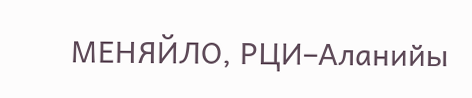МЕНЯЙЛО, РЦИ–Аланийы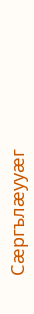Сæргълæууæг